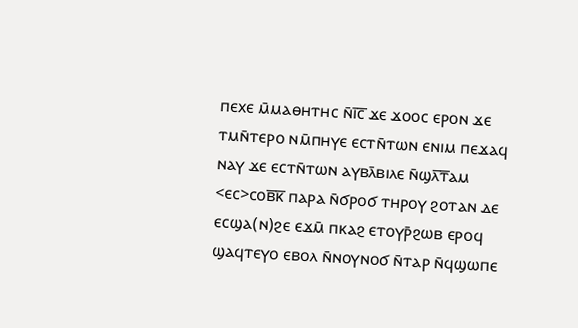ⲡⲉⲭⲉ ⲙ̄ⲙⲁⲑⲏⲧⲏⲥ ⲛ̄ⲓ︦ⲥ︦ ϫⲉ ϫⲟⲟⲥ ⲉⲣⲟⲛ ϫⲉ ⲧⲙⲛ̄ⲧⲉⲣⲟ ⲛⲙ̄ⲡⲏⲩⲉ ⲉⲥⲧⲛ̄ⲧⲱⲛ ⲉⲛⲓⲙ ⲡⲉϫⲁϥ ⲛⲁⲩ ϫⲉ ⲉⲥⲧⲛ̄ⲧⲱⲛ ⲁⲩⲃⲗ̄ⲃⲓⲗⲉ ⲛ̄ϣⲗ︦ⲧ︦ⲁⲙ <ⲉⲥ>ⲥⲟⲃ︦ⲕ︦ ⲡⲁⲣⲁ ⲛ̄ϭⲣⲟϭ ⲧⲏⲣⲟⲩ ϩⲟⲧⲁⲛ ⲇⲉ ⲉⲥϣⲁ(ⲛ)ϩⲉ ⲉϫⲙ̄ ⲡⲕⲁϩ ⲉⲧⲟⲩⲣ̄ϩⲱⲃ ⲉⲣⲟϥ ϣⲁϥⲧⲉⲩⲟ ⲉⲃⲟⲗ ⲛ̄ⲛⲟⲩⲛⲟϭ ⲛ̄ⲧⲁⲣ ⲛ̄ϥϣⲱⲡⲉ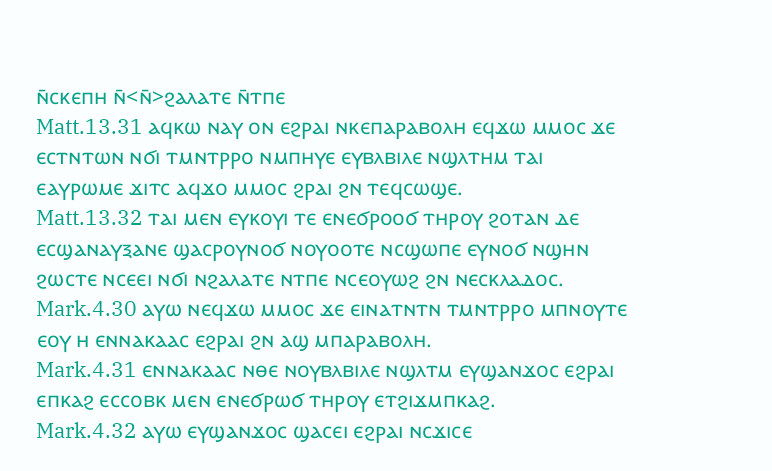ⲛ̄ⲥⲕⲉⲡⲏ ⲛ̄<ⲛ̄>ϩⲁⲗⲁⲧⲉ ⲛ̄ⲧⲡⲉ
Matt.13.31 ⲁϥⲕⲱ ⲛⲁⲩ ⲟⲛ ⲉϩⲣⲁⲓ ⲛⲕⲉⲡⲁⲣⲁⲃⲟⲗⲏ ⲉϥϫⲱ ⲙⲙⲟⲥ ϫⲉ ⲉⲥⲧⲛⲧⲱⲛ ⲛϭⲓ ⲧⲙⲛⲧⲣⲣⲟ ⲛⲙⲡⲏⲩⲉ ⲉⲩⲃⲗⲃⲓⲗⲉ ⲛϣⲗⲧⲏⲙ ⲧⲁⲓ ⲉⲁⲩⲣⲱⲙⲉ ϫⲓⲧⲥ ⲁϥϫⲟ ⲙⲙⲟⲥ ϩⲣⲁⲓ ϩⲛ ⲧⲉϥⲥⲱϣⲉ.
Matt.13.32 ⲧⲁⲓ ⲙⲉⲛ ⲉⲩⲕⲟⲩⲓ ⲧⲉ ⲉⲛⲉϭⲣⲟⲟϭ ⲧⲏⲣⲟⲩ ϩⲟⲧⲁⲛ ⲇⲉ ⲉⲥϣⲁⲛⲁⲩⲝⲁⲛⲉ ϣⲁⲥⲣⲟⲩⲛⲟϭ ⲛⲟⲩⲟⲟⲧⲉ ⲛⲥϣⲱⲡⲉ ⲉⲩⲛⲟϭ ⲛϣⲏⲛ ϩⲱⲥⲧⲉ ⲛⲥⲉⲉⲓ ⲛϭⲓ ⲛϩⲁⲗⲁⲧⲉ ⲛⲧⲡⲉ ⲛⲥⲉⲟⲩⲱϩ ϩⲛ ⲛⲉⲥⲕⲗⲁⲇⲟⲥ.
Mark.4.30 ⲁⲩⲱ ⲛⲉϥϫⲱ ⲙⲙⲟⲥ ϫⲉ ⲉⲓⲛⲁⲧⲛⲧⲛ ⲧⲙⲛⲧⲣⲣⲟ ⲙⲡⲛⲟⲩⲧⲉ ⲉⲟⲩ ⲏ ⲉⲛⲛⲁⲕⲁⲁⲥ ⲉϩⲣⲁⲓ ϩⲛ ⲁϣ ⲙⲡⲁⲣⲁⲃⲟⲗⲏ.
Mark.4.31 ⲉⲛⲛⲁⲕⲁⲁⲥ ⲛⲑⲉ ⲛⲟⲩⲃⲗⲃⲓⲗⲉ ⲛϣⲗⲧⲙ ⲉⲩϣⲁⲛϫⲟⲥ ⲉϩⲣⲁⲓ ⲉⲡⲕⲁϩ ⲉⲥⲥⲟⲃⲕ ⲙⲉⲛ ⲉⲛⲉϭⲣⲱϭ ⲧⲏⲣⲟⲩ ⲉⲧϩⲓϫⲙⲡⲕⲁϩ.
Mark.4.32 ⲁⲩⲱ ⲉⲩϣⲁⲛϫⲟⲥ ϣⲁⲥⲉⲓ ⲉϩⲣⲁⲓ ⲛⲥϫⲓⲥⲉ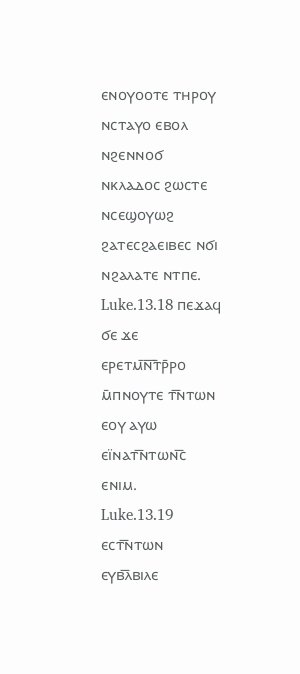ⲉⲛⲟⲩⲟⲟⲧⲉ ⲧⲏⲣⲟⲩ ⲛⲥⲧⲁⲩⲟ ⲉⲃⲟⲗ ⲛϩⲉⲛⲛⲟϭ ⲛⲕⲗⲁⲇⲟⲥ ϩⲱⲥⲧⲉ ⲛⲥⲉϣⲟⲩⲱϩ ϩⲁⲧⲉⲥϩⲁⲉⲓⲃⲉⲥ ⲛϭⲓ ⲛϩⲁⲗⲁⲧⲉ ⲛⲧⲡⲉ.
Luke.13.18 ⲡⲉϫⲁϥ ϭⲉ ϫⲉ ⲉⲣⲉⲧⲙ︤ⲛ︦ⲧ︥ⲣ̄ⲣⲟ ⲙ̄ⲡⲛⲟⲩⲧⲉ ⲧ︤ⲛ︥ⲧⲱⲛ ⲉⲟⲩ ⲁⲩⲱ ⲉⲓ̈ⲛⲁⲧ︤ⲛ︥ⲧⲱⲛ︤ⲥ︥ ⲉⲛⲓⲙ.
Luke.13.19 ⲉⲥⲧ︤ⲛ︥ⲧⲱⲛ ⲉⲩⲃ︤ⲗ︥ⲃⲓⲗⲉ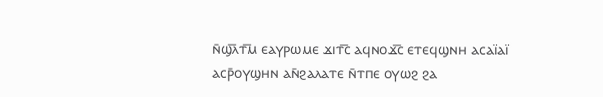ⲛ̄ϣ︤ⲗ︥ⲧ︤ⲙ︥ ⲉⲁⲩⲣⲱⲙⲉ ϫⲓⲧ︤ⲥ︥ ⲁϥⲛⲟϫ︤ⲥ︥ ⲉⲧⲉϥϣⲛⲏ ⲁⲥⲁⲓ̈ⲁⲓ̈ ⲁⲥⲣ̄ⲟⲩϣⲏⲛ ⲁⲛ̄ϩⲁⲗⲁⲧⲉ ⲛ̄ⲧⲡⲉ ⲟⲩⲱϩ ϩⲁ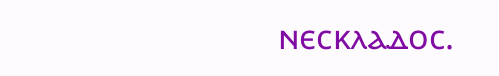ⲛⲉⲥⲕⲗⲁⲇⲟⲥ.